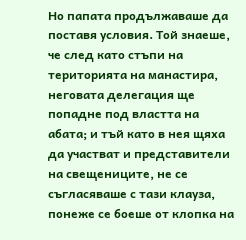Но папата продължаваше да поставя условия. Той знаеше, че след като стъпи на територията на манастира, неговата делегация ще попадне под властта на абата; и тъй като в нея щяха да участват и представители на свещениците, не се съгласяваше с тази клауза, понеже се боеше от клопка на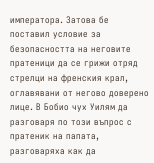императора. Затова бе поставил условие за безопасността на неговите пратеници да се грижи отряд стрелци на френския крал, оглавявани от негово доверено лице. В Бобио чух Уилям да разговаря по този въпрос с пратеник на папата, разговаряха как да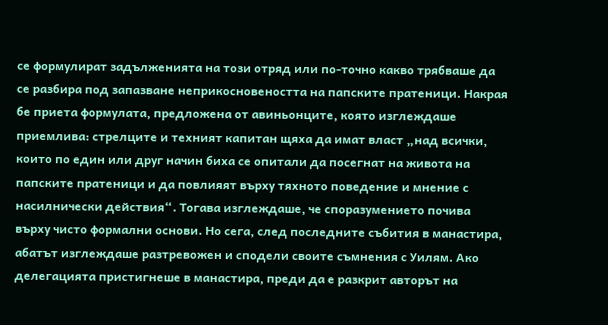се формулират задълженията на този отряд или по-точно какво трябваше да се разбира под запазване неприкосновеността на папските пратеници. Накрая бе приета формулата, предложена от авиньонците, която изглеждаше приемлива: стрелците и техният капитан щяха да имат власт „над всички, които по един или друг начин биха се опитали да посегнат на живота на папските пратеници и да повлияят върху тяхното поведение и мнение с насилнически действия“. Тогава изглеждаше, че споразумението почива върху чисто формални основи. Но сега, след последните събития в манастира, абатът изглеждаше разтревожен и сподели своите съмнения с Уилям. Ако делегацията пристигнеше в манастира, преди да е разкрит авторът на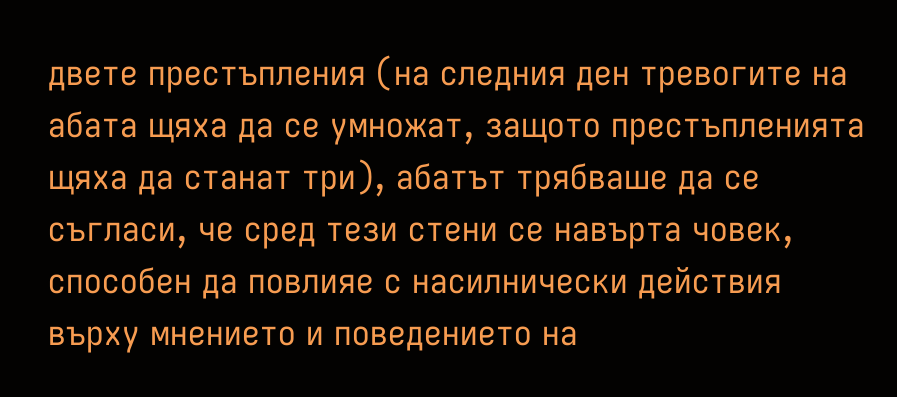двете престъпления (на следния ден тревогите на абата щяха да се умножат, защото престъпленията щяха да станат три), абатът трябваше да се съгласи, че сред тези стени се навърта човек, способен да повлияе с насилнически действия върху мнението и поведението на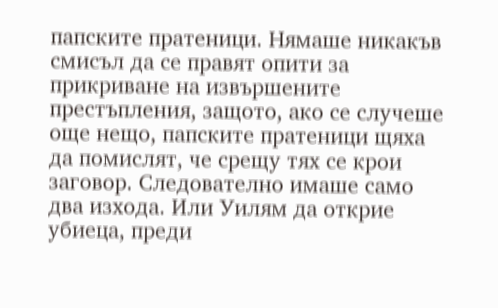папските пратеници. Нямаше никакъв смисъл да се правят опити за прикриване на извършените престъпления, защото, ако се случеше още нещо, папските пратеници щяха да помислят, че срещу тях се крои заговор. Следователно имаше само два изхода. Или Уилям да открие убиеца, преди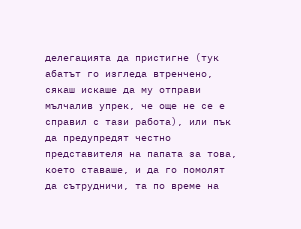делегацията да пристигне (тук абатът го изгледа втренчено, сякаш искаше да му отправи мълчалив упрек, че още не се е справил с тази работа), или пък да предупредят честно представителя на папата за това, което ставаше, и да го помолят да сътрудничи, та по време на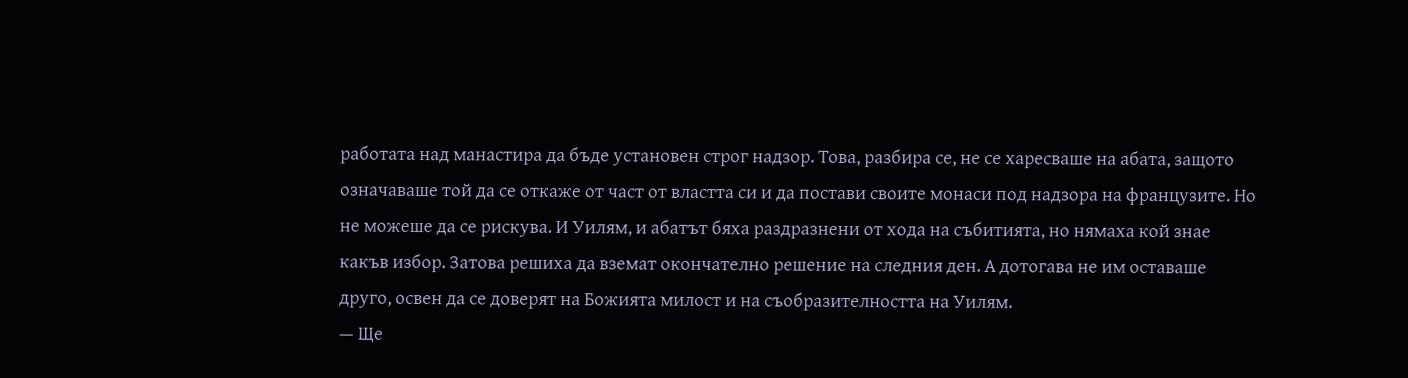работата над манастира да бъде установен строг надзор. Това, разбира се, не се харесваше на абата, защото означаваше той да се откаже от част от властта си и да постави своите монаси под надзора на французите. Но не можеше да се рискува. И Уилям, и абатът бяха раздразнени от хода на събитията, но нямаха кой знае какъв избор. Затова решиха да вземат окончателно решение на следния ден. А дотогава не им оставаше друго, освен да се доверят на Божията милост и на съобразителността на Уилям.
— Ще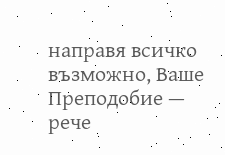направя всичко възможно, Ваше Преподобие — рече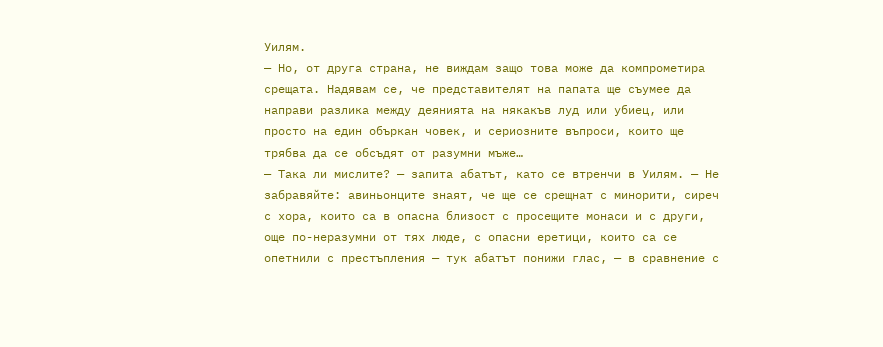Уилям.
— Но, от друга страна, не виждам защо това може да компрометира срещата. Надявам се, че представителят на папата ще съумее да направи разлика между деянията на някакъв луд или убиец, или просто на един объркан човек, и сериозните въпроси, които ще трябва да се обсъдят от разумни мъже…
— Така ли мислите? — запита абатът, като се втренчи в Уилям. — Не забравяйте: авиньонците знаят, че ще се срещнат с минорити, сиреч с хора, които са в опасна близост с просещите монаси и с други, още по-неразумни от тях люде, с опасни еретици, които са се опетнили с престъпления — тук абатът понижи глас, — в сравнение с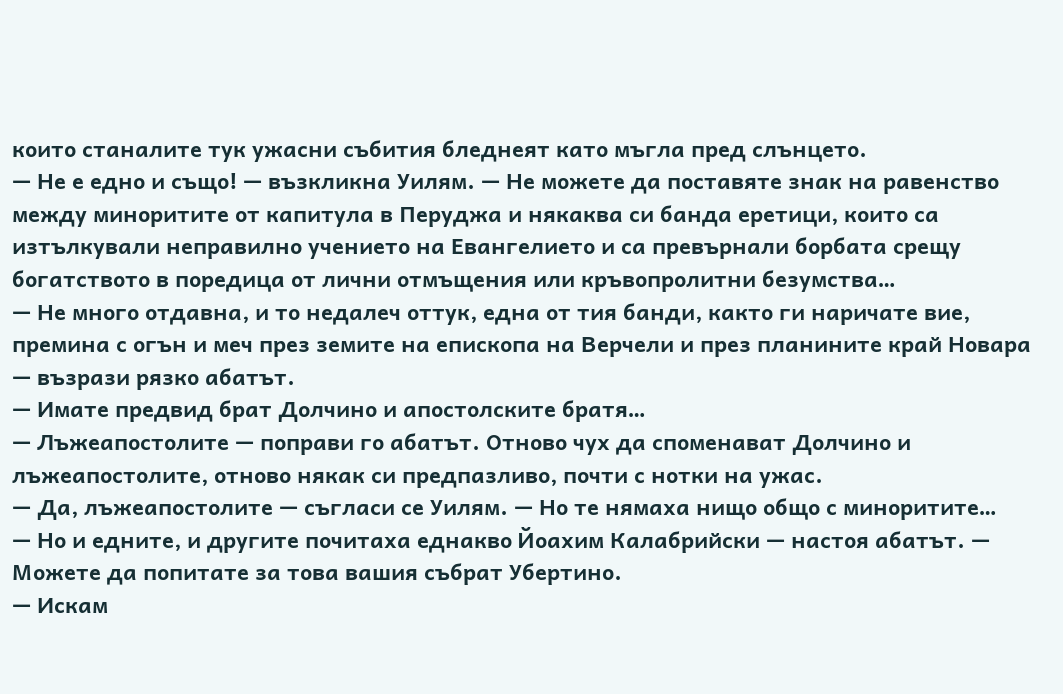които станалите тук ужасни събития бледнеят като мъгла пред слънцето.
— Не е едно и също! — възкликна Уилям. — Не можете да поставяте знак на равенство между миноритите от капитула в Перуджа и някаква си банда еретици, които са изтълкували неправилно учението на Евангелието и са превърнали борбата срещу богатството в поредица от лични отмъщения или кръвопролитни безумства…
— Не много отдавна, и то недалеч оттук, една от тия банди, както ги наричате вие, премина с огън и меч през земите на епископа на Верчели и през планините край Новара — възрази рязко абатът.
— Имате предвид брат Долчино и апостолските братя…
— Лъжеапостолите — поправи го абатът. Отново чух да споменават Долчино и лъжеапостолите, отново някак си предпазливо, почти с нотки на ужас.
— Да, лъжеапостолите — съгласи се Уилям. — Но те нямаха нищо общо с миноритите…
— Но и едните, и другите почитаха еднакво Йоахим Калабрийски — настоя абатът. — Можете да попитате за това вашия събрат Убертино.
— Искам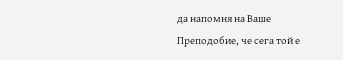да напомня на Ваше Преподобие, че сега той е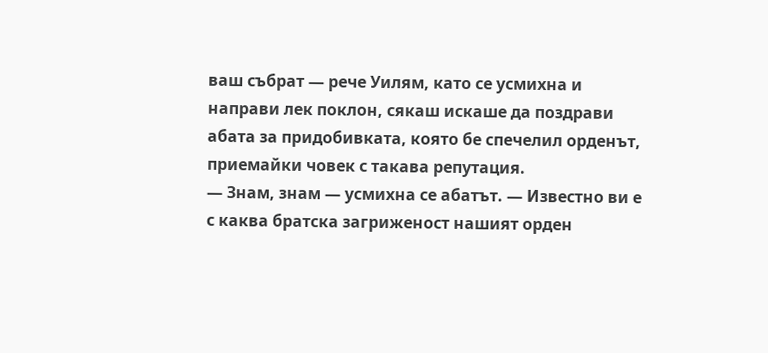ваш събрат — рече Уилям, като се усмихна и направи лек поклон, сякаш искаше да поздрави абата за придобивката, която бе спечелил орденът, приемайки човек с такава репутация.
— Знам, знам — усмихна се абатът. — Известно ви е с каква братска загриженост нашият орден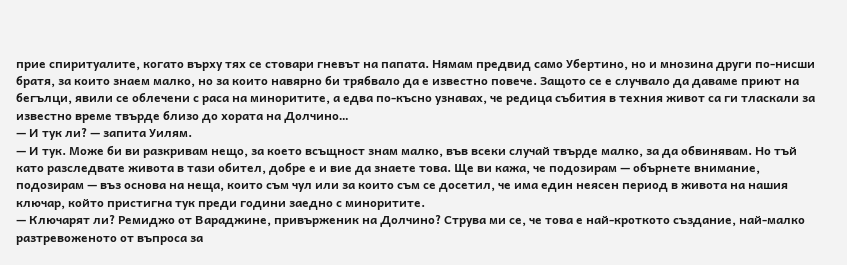прие спиритуалите, когато върху тях се стовари гневът на папата. Нямам предвид само Убертино, но и мнозина други по-нисши братя, за които знаем малко, но за които навярно би трябвало да е известно повече. Защото се е случвало да даваме приют на бегълци, явили се облечени с раса на миноритите, а едва по-късно узнавах, че редица събития в техния живот са ги тласкали за известно време твърде близо до хората на Долчино…
— И тук ли? — запита Уилям.
— И тук. Може би ви разкривам нещо, за което всъщност знам малко, във всеки случай твърде малко, за да обвинявам. Но тъй като разследвате живота в тази обител, добре е и вие да знаете това. Ще ви кажа, че подозирам — обърнете внимание, подозирам — въз основа на неща, които съм чул или за които съм се досетил, че има един неясен период в живота на нашия ключар, който пристигна тук преди години заедно с миноритите.
— Ключарят ли? Ремиджо от Вараджине, привърженик на Долчино? Струва ми се, че това е най-кроткото създание, най-малко разтревоженото от въпроса за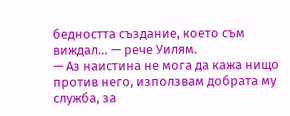бедността създание, което съм виждал… — рече Уилям.
— Аз наистина не мога да кажа нищо против него, използвам добрата му служба, за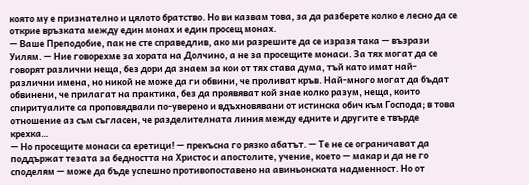която му е признателно и цялото братство. Но ви казвам това, за да разберете колко е лесно да се открие връзката между един монах и един просещ монах.
— Ваше Преподобие, пак не сте справедлив, ако ми разрешите да се изразя така — възрази Уилям. — Ние говорехме за хората на Долчино, а не за просещите монаси. За тях могат да се говорят различни неща, без дори да знаем за кои от тях става дума, тъй като имат най-различни имена, но никой не може да ги обвини, че проливат кръв. Най-много могат да бъдат обвинени, че прилагат на практика, без да проявяват кой знае колко разум, неща, които спиритуалите са проповядвали по-уверено и вдъхновявани от истинска обич към Господа; в това отношение аз съм съгласен, че разделителната линия между едните и другите е твърде крехка…
— Но просещите монаси са еретици! — прекъсна го рязко абатът. — Те не се ограничават да поддържат тезата за бедността на Христос и апостолите, учение, което — макар и да не го споделям — може да бъде успешно противопоставено на авиньонската надменност. Но от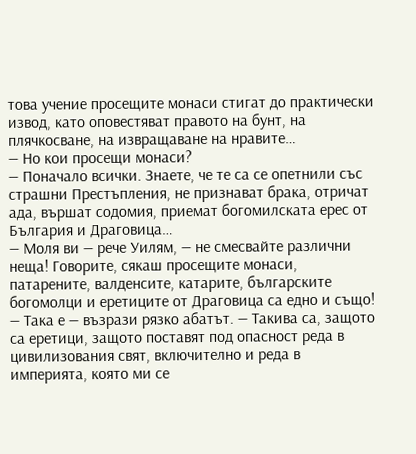това учение просещите монаси стигат до практически извод, като оповестяват правото на бунт, на плячкосване, на извращаване на нравите…
— Но кои просещи монаси?
— Поначало всички. Знаете, че те са се опетнили със страшни Престъпления, не признават брака, отричат ада, вършат содомия, приемат богомилската ерес от България и Драговица…
— Моля ви — рече Уилям, — не смесвайте различни неща! Говорите, сякаш просещите монаси, патарените, валденсите, катарите, българските богомолци и еретиците от Драговица са едно и също!
— Така е — възрази рязко абатът. — Такива са, защото са еретици, защото поставят под опасност реда в цивилизования свят, включително и реда в империята, която ми се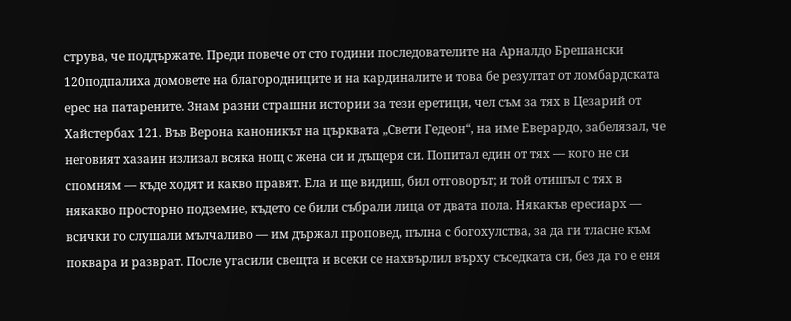струва, че поддържате. Преди повече от сто години последователите на Арналдо Брешански 120подпалиха домовете на благородниците и на кардиналите и това бе резултат от ломбардската ерес на патарените. Знам разни страшни истории за тези еретици, чел съм за тях в Цезарий от Хайстербах 121. Във Верона каноникът на църквата „Свети Гедеон“, на име Еверардо, забелязал, че неговият хазаин излизал всяка нощ с жена си и дъщеря си. Попитал един от тях — кого не си спомням — къде ходят и какво правят. Ела и ще видиш, бил отговорът; и той отишъл с тях в някакво просторно подземие, където се били събрали лица от двата пола. Някакъв ересиарх — всички го слушали мълчаливо — им държал проповед, пълна с богохулства, за да ги тласне към поквара и разврат. После угасили свещта и всеки се нахвърлил върху съседката си, без да го е еня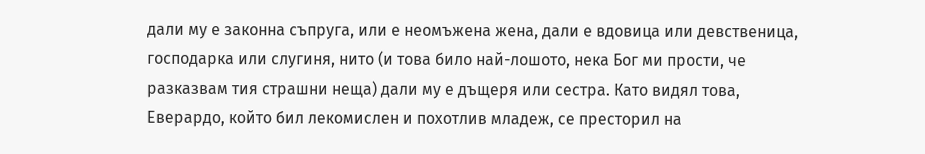дали му е законна съпруга, или е неомъжена жена, дали е вдовица или девственица, господарка или слугиня, нито (и това било най-лошото, нека Бог ми прости, че разказвам тия страшни неща) дали му е дъщеря или сестра. Като видял това, Еверардо, който бил лекомислен и похотлив младеж, се престорил на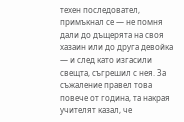техен последовател, примъкнал се — не помня дали до дъщерята на своя хазаин или до друга девойка — и след като изгасили свещта, съгрешил с нея. За съжаление правел това повече от година, та накрая учителят казал, че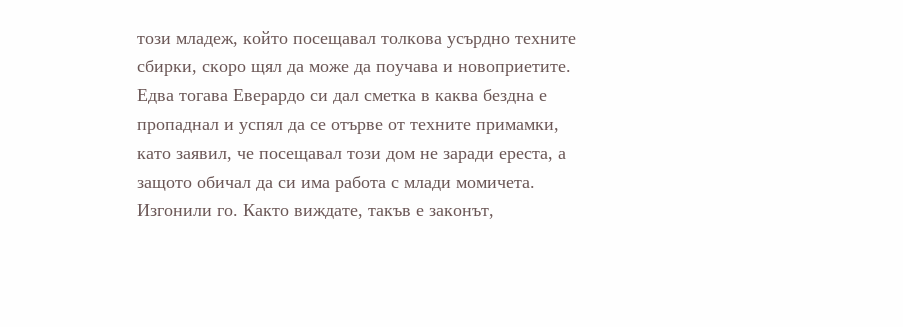този младеж, който посещавал толкова усърдно техните сбирки, скоро щял да може да поучава и новоприетите. Едва тогава Еверардо си дал сметка в каква бездна е пропаднал и успял да се отърве от техните примамки, като заявил, че посещавал този дом не заради ереста, а защото обичал да си има работа с млади момичета. Изгонили го. Както виждате, такъв е законът,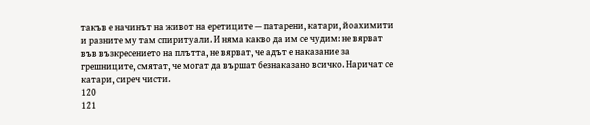такъв е начинът на живот на еретиците — патарени, катари, йоахимити и разните му там спиритуали. И няма какво да им се чудим: не вярват във възкресението на плътта, не вярват, че адът е наказание за грешниците, смятат, че могат да вършат безнаказано всичко. Наричат се катари, сиреч чисти.
120
121